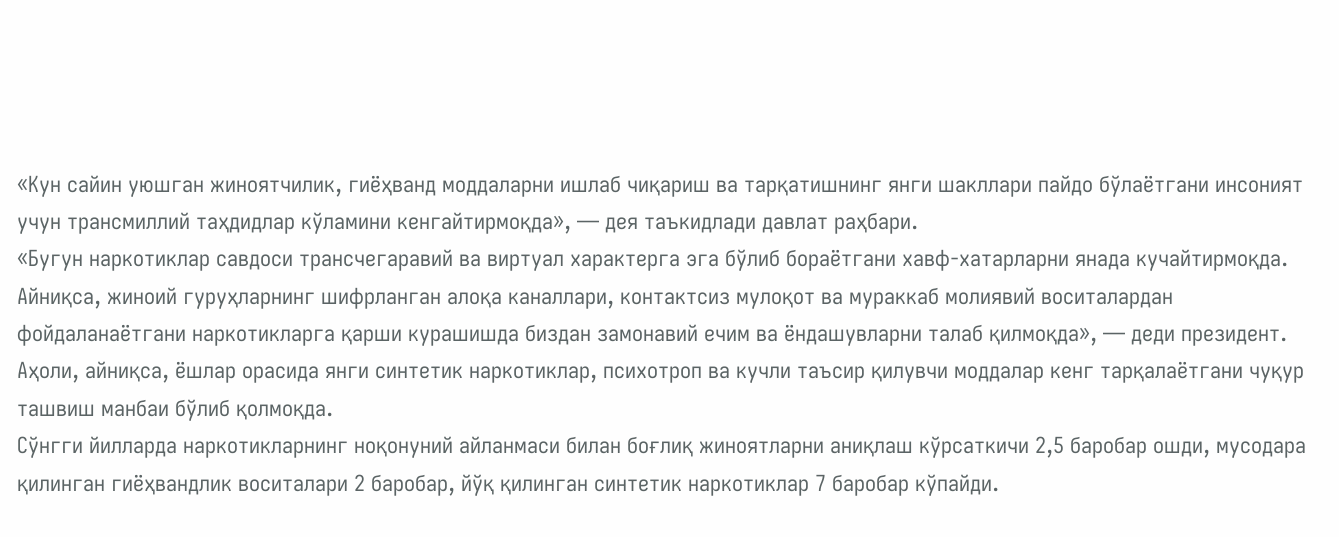«Кун сайин уюшган жиноятчилик, гиёҳванд моддаларни ишлаб чиқариш ва тарқатишнинг янги шакллари пайдо бўлаётгани инсоният учун трансмиллий таҳдидлар кўламини кенгайтирмоқда», — дея таъкидлади давлат раҳбари.
«Бугун наркотиклар савдоси трансчегаравий ва виртуал характерга эга бўлиб бораётгани хавф-хатарларни янада кучайтирмоқда. Айниқса, жиноий гуруҳларнинг шифрланган алоқа каналлари, контактсиз мулоқот ва мураккаб молиявий воситалардан фойдаланаётгани наркотикларга қарши курашишда биздан замонавий ечим ва ёндашувларни талаб қилмоқда», — деди президент.
Аҳоли, айниқса, ёшлар орасида янги синтетик наркотиклар, психотроп ва кучли таъсир қилувчи моддалар кенг тарқалаётгани чуқур ташвиш манбаи бўлиб қолмоқда.
Сўнгги йилларда наркотикларнинг ноқонуний айланмаси билан боғлиқ жиноятларни аниқлаш кўрсаткичи 2,5 баробар ошди, мусодара қилинган гиёҳвандлик воситалари 2 баробар, йўқ қилинган синтетик наркотиклар 7 баробар кўпайди.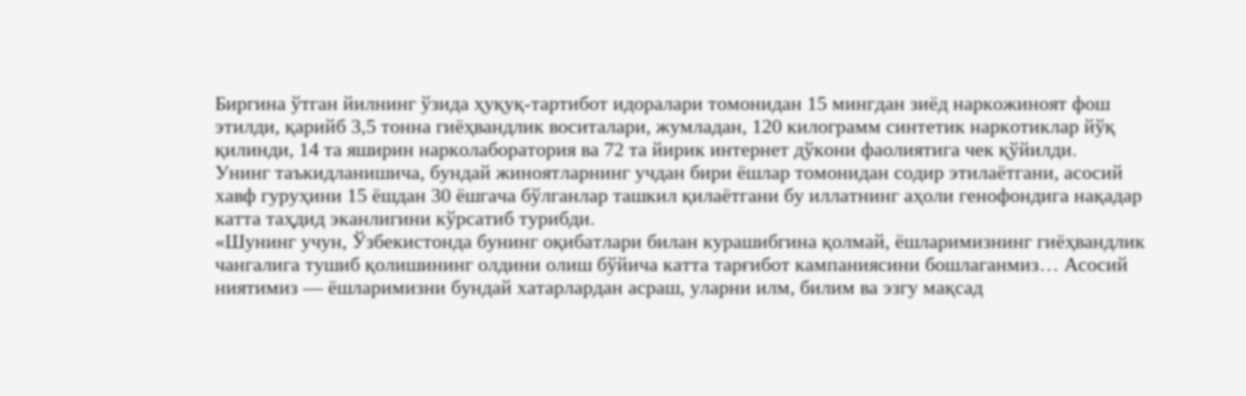Биргина ўтган йилнинг ўзида ҳуқуқ-тартибот идоралари томонидан 15 мингдан зиёд наркожиноят фош этилди, қарийб 3,5 тонна гиёҳвандлик воситалари, жумладан, 120 килограмм синтетик наркотиклар йўқ қилинди, 14 та яширин нарколаборатория ва 72 та йирик интернет дўкони фаолиятига чек қўйилди.
Унинг таъкидланишича, бундай жиноятларнинг учдан бири ёшлар томонидан содир этилаётгани, асосий хавф гуруҳини 15 ёшдан 30 ёшгача бўлганлар ташкил қилаётгани бу иллатнинг аҳоли генофондига нақадар катта таҳдид эканлигини кўрсатиб турибди.
«Шунинг учун, Ўзбекистонда бунинг оқибатлари билан курашибгина қолмай, ёшларимизнинг гиёҳвандлик чангалига тушиб қолишининг олдини олиш бўйича катта тарғибот кампаниясини бошлаганмиз… Асосий ниятимиз — ёшларимизни бундай хатарлардан асраш, уларни илм, билим ва эзгу мақсад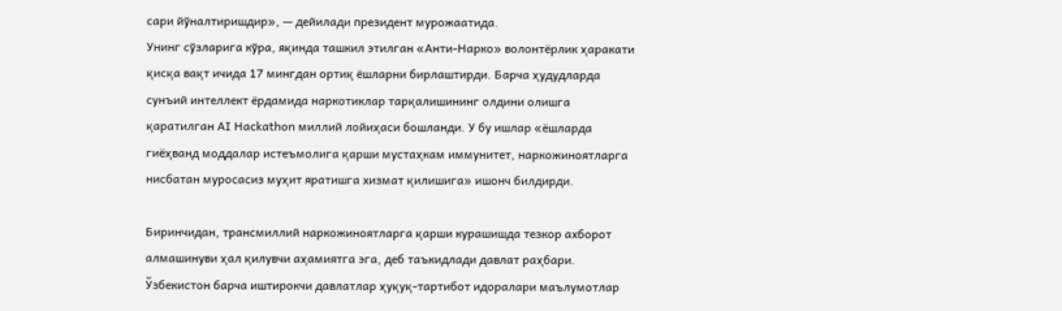сари йўналтиришдир», — дейилади президент мурожаатида.
Унинг сўзларига кўра, яқинда ташкил этилган «Анти-Нарко» волонтёрлик ҳаракати қисқа вақт ичида 17 мингдан ортиқ ёшларни бирлаштирди. Барча ҳудудларда сунъий интеллект ёрдамида наркотиклар тарқалишининг олдини олишга қаратилган AI Hackathon миллий лойиҳаси бошланди. У бу ишлар «ёшларда гиёҳванд моддалар истеъмолига қарши мустаҳкам иммунитет, наркожиноятларга нисбатан муросасиз муҳит яратишга хизмат қилишига» ишонч билдирди.

Биринчидан, трансмиллий наркожиноятларга қарши курашишда тезкор ахборот алмашинуви ҳал қилувчи аҳамиятга эга, деб таъкидлади давлат раҳбари.
Ўзбекистон барча иштирокчи давлатлар ҳуқуқ-тартибот идоралари маълумотлар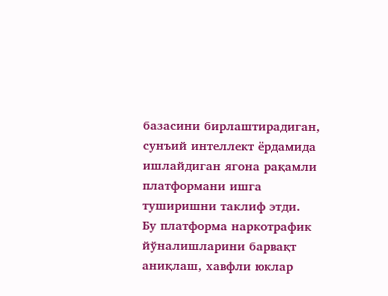базасини бирлаштирадиган, сунъий интеллект ёрдамида ишлайдиган ягона рақамли платформани ишга туширишни таклиф этди.
Бу платформа наркотрафик йўналишларини барвақт аниқлаш, хавфли юклар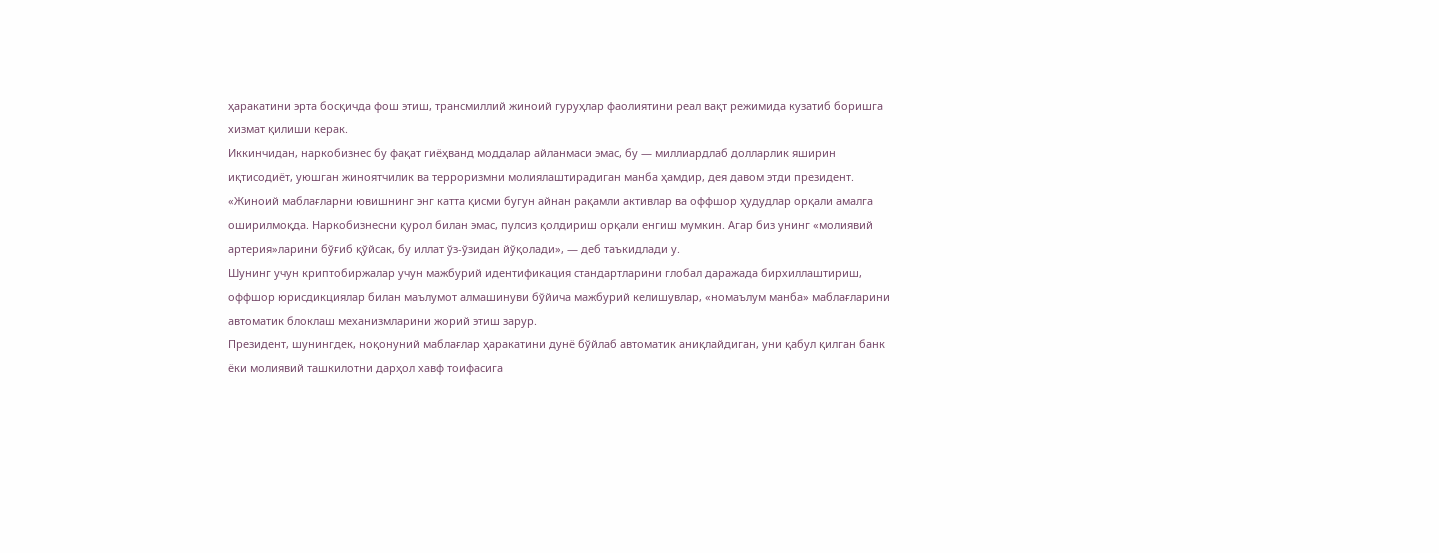ҳаракатини эрта босқичда фош этиш, трансмиллий жиноий гуруҳлар фаолиятини реал вақт режимида кузатиб боришга хизмат қилиши керак.
Иккинчидан, наркобизнес бу фақат гиёҳванд моддалар айланмаси эмас, бу — миллиардлаб долларлик яширин иқтисодиёт, уюшган жиноятчилик ва терроризмни молиялаштирадиган манба ҳамдир, дея давом этди президент.
«Жиноий маблағларни ювишнинг энг катта қисми бугун айнан рақамли активлар ва оффшор ҳудудлар орқали амалга оширилмоқда. Наркобизнесни қурол билан эмас, пулсиз қолдириш орқали енгиш мумкин. Агар биз унинг «молиявий артерия»ларини бўғиб қўйсак, бу иллат ўз-ўзидан йўқолади», — деб таъкидлади у.
Шунинг учун криптобиржалар учун мажбурий идентификация стандартларини глобал даражада бирхиллаштириш, оффшор юрисдикциялар билан маълумот алмашинуви бўйича мажбурий келишувлар, «номаълум манба» маблағларини автоматик блоклаш механизмларини жорий этиш зарур.
Президент, шунингдек, ноқонуний маблағлар ҳаракатини дунё бўйлаб автоматик аниқлайдиган, уни қабул қилган банк ёки молиявий ташкилотни дарҳол хавф тоифасига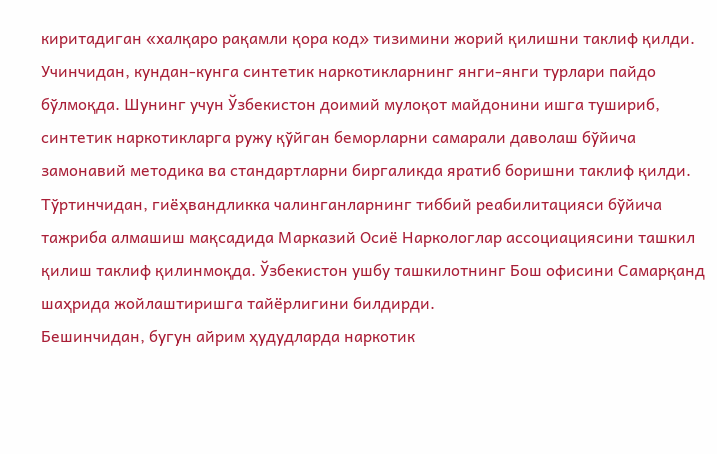киритадиган «халқаро рақамли қора код» тизимини жорий қилишни таклиф қилди.
Учинчидан, кундан-кунга синтетик наркотикларнинг янги-янги турлари пайдо бўлмоқда. Шунинг учун Ўзбекистон доимий мулоқот майдонини ишга тушириб, синтетик наркотикларга ружу қўйган беморларни самарали даволаш бўйича замонавий методика ва стандартларни биргаликда яратиб боришни таклиф қилди.
Тўртинчидан, гиёҳвандликка чалинганларнинг тиббий реабилитацияси бўйича тажриба алмашиш мақсадида Марказий Осиё Наркологлар ассоциациясини ташкил қилиш таклиф қилинмоқда. Ўзбекистон ушбу ташкилотнинг Бош офисини Самарқанд шаҳрида жойлаштиришга тайёрлигини билдирди.
Бешинчидан, бугун айрим ҳудудларда наркотик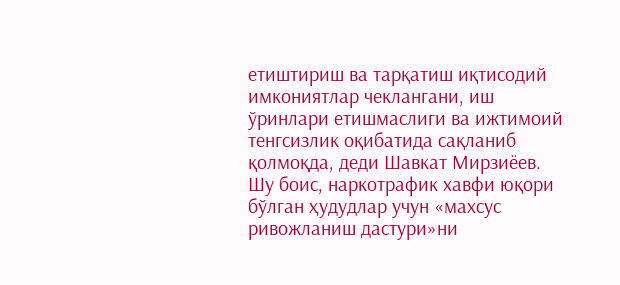етиштириш ва тарқатиш иқтисодий имкониятлар чеклангани, иш ўринлари етишмаслиги ва ижтимоий тенгсизлик оқибатида сақланиб қолмоқда, деди Шавкат Мирзиёев.
Шу боис, наркотрафик хавфи юқори бўлган ҳудудлар учун «махсус ривожланиш дастури»ни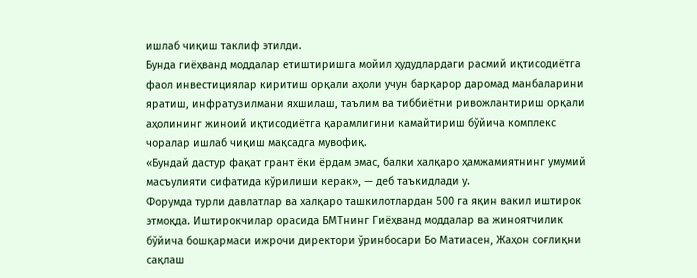ишлаб чиқиш таклиф этилди.
Бунда гиёҳванд моддалар етиштиришга мойил ҳудудлардаги расмий иқтисодиётга фаол инвестициялар киритиш орқали аҳоли учун барқарор даромад манбаларини яратиш, инфратузилмани яхшилаш, таълим ва тиббиётни ривожлантириш орқали аҳолининг жиноий иқтисодиётга қарамлигини камайтириш бўйича комплекс чоралар ишлаб чиқиш мақсадга мувофиқ.
«Бундай дастур фақат грант ёки ёрдам эмас, балки халқаро ҳамжамиятнинг умумий масъулияти сифатида кўрилиши керак», — деб таъкидлади у.
Форумда турли давлатлар ва халқаро ташкилотлардан 500 га яқин вакил иштирок этмоқда. Иштирокчилар орасида БМТнинг Гиёҳванд моддалар ва жиноятчилик бўйича бошқармаси ижрочи директори ўринбосари Бо Матиасен, Жаҳон соғлиқни сақлаш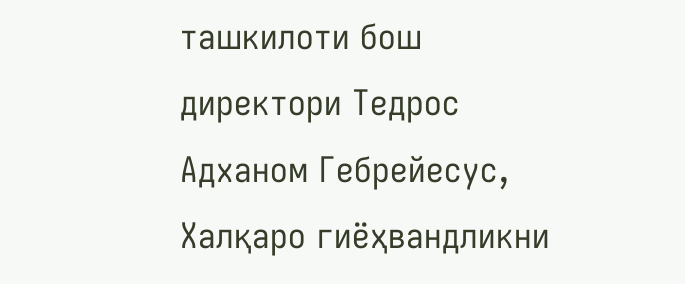ташкилоти бош директори Тедрос Адханом Гебрейесус, Халқаро гиёҳвандликни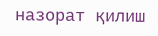назорат қилиш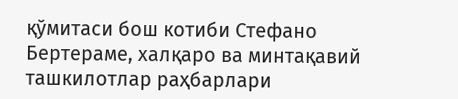қўмитаси бош котиби Стефано Бертераме, халқаро ва минтақавий ташкилотлар раҳбарлари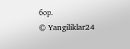бор.
© Yangiliklar24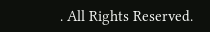. All Rights Reserved.